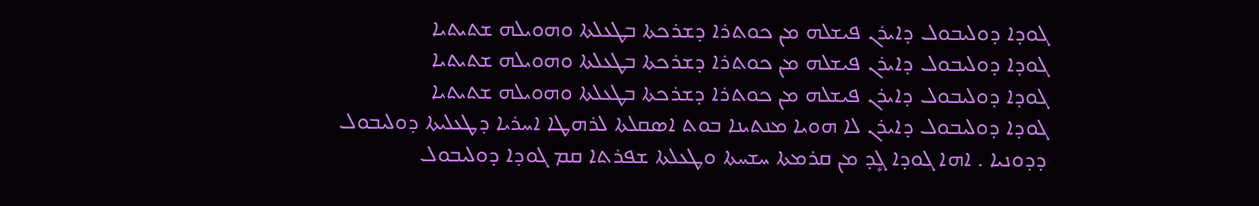ܓܘܕܐ ܕܘܠܝܒܘܠ ܕܐܝܪܢ ܦܝܫܠܗ ܡܢ ܟܘܬܪܐ ܕܫܪܟܬܐ ܒܛܥܠܬܐ ܘܗܘܝܠܗ ܫܬܝܬܝܐ
ܓܘܕܐ ܕܘܠܝܒܘܠ ܕܐܝܪܢ ܦܝܫܠܗ ܡܢ ܟܘܬܪܐ ܕܫܪܟܬܐ ܒܛܥܠܬܐ ܘܗܘܝܠܗ ܫܬܝܬܝܐ
ܓܘܕܐ ܕܘܠܝܒܘܠ ܕܐܝܪܢ ܦܝܫܠܗ ܡܢ ܟܘܬܪܐ ܕܫܪܟܬܐ ܒܛܥܠܬܐ ܘܗܘܝܠܗ ܫܬܝܬܝܐ
ܓܘܕܐ ܕܘܠܝܒܘܠ ܕܐܝܪܢ ܠܐ ܗܘܝܐ ܡܢܬܝܢܐ ܒܘܬ ܐܣܩܠܬܐ ܠܪܗܛܐ ܐܚܪܝܐ ܕܛܥܠܝܬܐ ܕܘܠܝܒܘܠ ܕܕܘܢܝܐ . ܐܗܐ ܓܘܕܐ ܓܻܕ ܡܢ ܩܪܡܬܐ ܚܫܚܬܐ ܘܛܥܠܬܐ ܫܦܪܬܐ ܩܡ ܓܘܕܐ ܕܘܠܝܒܘܠ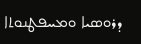ܕܪܘܣܝܐ ܘܡܚܦܛܢܘܬܐ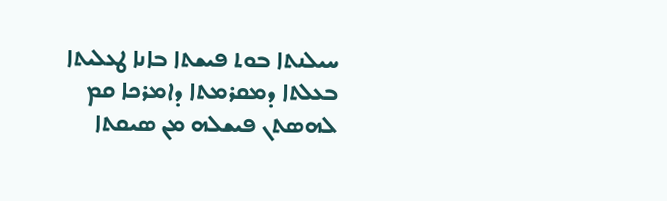ܚܝܠܢܬܐ ܒܘܬ ܦܝܫܬܐ ܒܐܢܐ ܛܥܠܝܬܐ ܒܥܠܬܐ ܕܡܩܪܡܬܐ ܕܐܡܪܟܐ ܩܡ ܠܗܣܬܢ ܦܝܫܠܗ ܡܢ ܣܝܩܬܐ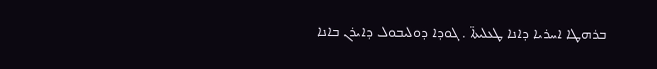ܒܪܗܛܐ ܐܚܪܝܐ ܕܐܢܐ ܛܥܠܝܬܐ̈ . ܓܘܕܐ ܕܘܠܝܒܘܠ ܕܐܝܪܢ ܒܐܢܐ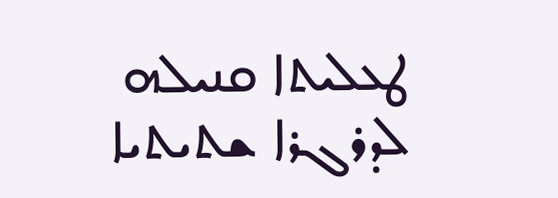ܛܥܠܝܬܐ ܩܢܝܠܗ ܠܕܪܓܪܐ ܫܬܝܬܝܐ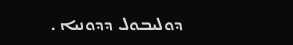ܕܘܠܝܒܘܠ ܕܕܘܢܝܐ .